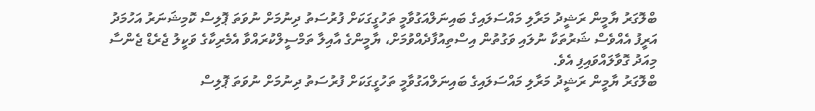ބްލޮގަރު ޔާމީން ރަޝީދު މަރާލި މައްސަލައިގެ ބައިނަލްއަގުވާމީ ތަހުގީގަކަށް ފުރުސަތު ދިނުމަށް ނުވަތަ ޕޮލިސް ކޮމިޝަނަރު އަހުމަދު އަރީފު އެއްވެސް ޝަރުތަކާ ނުލައި ވަގުތުން އިސްތިއުފާދެއްވުމަށް، ޔާމީންގެ އާއިލާ ތަމްސީލްކުރައްވާ އެމެރިކާގެ ވަކީލު ޖެރެޑް ޖެންސާ މިއަދު ގޮވާލައްވައިފި އެވެ.
ބްލޮގަރު ޔާމީން ރަޝީދު މަރާލި މައްސަލައިގެ ބައިނަލްއަގުވާމީ ތަހުގީގަކަށް ފުރުސަތު ދިނުމަށް ނުވަތަ ޕޮލިސް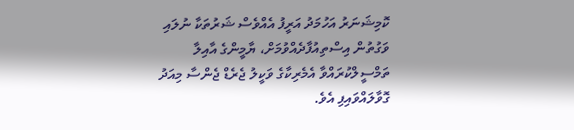ކޮމިޝަނަރު އަހުމަދު އަރީފު އެއްވެސް ޝަރުތަކާ ނުލައި ވަގުތުން އިސްތިއުފާދެއްވުމަށް، ޔާމީންގެ އާއިލާ ތަމްސީލްކުރައްވާ އެމެރިކާގެ ވަކީލު ޖެރެޑް ޖެންސާ މިއަދު ގޮވާލައްވައިފި އެވެ.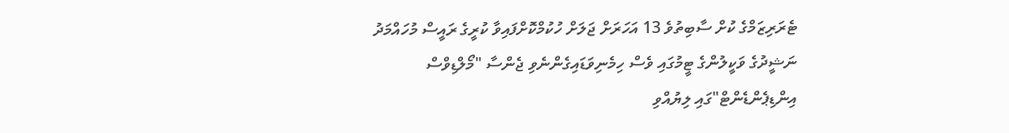ޓެރަރިޒަމްގެ ކުށް ސާބިތުވެ 13 އަހަރަށް ޖަލަށް ހުކުމްކޮށްފައިވާ ކުރީގެ ރައީސް މުހައްމަދު ނަޝީދުގެ ވަކީލުންގެ ޓީމުގައި ވެސް ހިމެނިވަޑައިގެންނެވި ޖެންސާ "މޯލްޑިވްސް އިންޑިޕެންޑެންޓް"ގައި ލިޔުއްވި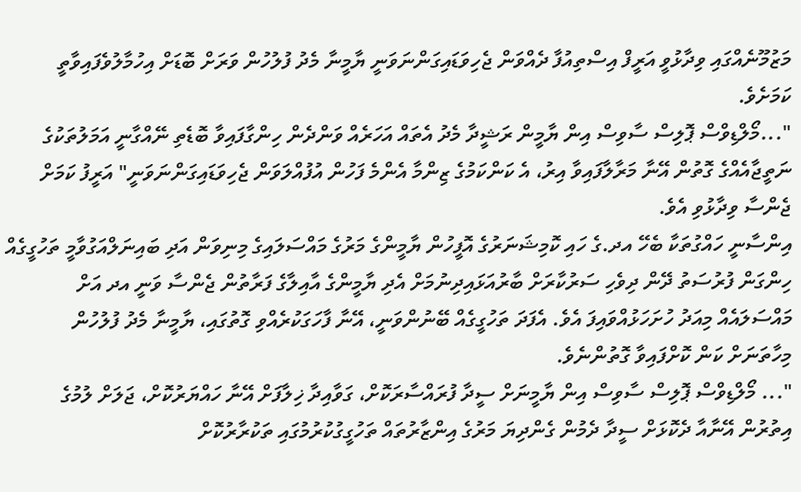މަޒުމޫނެއްގައި ވިދާޅުވީ އަރީފް އިސްތިއުފާ ދެއްވަން ޖެހިވަޑައިގަންނަވަނީ ޔާމީނާ މެދު ފުލުހުން ވަރަށް ބޮޑަށް އިހުމާލުވެފައިވާތީ ކަމަށެވެ.
"...މޯލްޑިވްސް ޕޮލިސް ސާވިސް އިން ޔާމީން ރަޝީދާ މެދު އެތައް އަހަރެއް ވަންދެން ހިންގާފައިވާ ބޮޑެތި ނޭއްގާނީ އަމަލުތަކުގެ ނަތީޖާއެއްގެ ގޮތުން އޭނާ މަރާލާފައިވާ އިރު، އެ ކަންކަމުގެ ޒިންމާ އެންމެ ފަހުން އުފުއްލަވަން ޖެހިވަޑައިގަންނަވަނީ" އަރީފު ކަމަށް ޖެންސާ ވިދާޅުވި އެވެ.
އިންސާނީ ހައްގުތަކާ ބެހޭ އދ.ގެ ހައި ކޮމިޝަނަރުގެ އޮފީހުން ޔާމީންގެ މަރުގެ މައްސަލައިގެ މިނިވަން އަދި ބައިނަލްއަގުވާމީ ތަހުގީގެއް ހިންގަން ފުރުސަތު ދޭން ދިވެހި ސަރުކާރަށް ބާރުއަޅައިދިނުމަށް އެދި ޔާމީންގެ އާއިލާގެ ފަރާތުން ޖެންސާ ވަނީ އދ އަށް މައްސަލައެއް މިއަދު ހުށަހަޅުއްވައިފަ އެވެ. އެފަދަ ތަހުގީގެއް ބޭނުންވަނީ، އޭނާ ފާހަގަކުރެއްވި ގޮތުގައި، ޔާމީނާ މެދު ފުލުހުން މިހާތަނަށް ކަން ކޮށްފައިވާ ގޮތުންނެވެ.
"... މޯލްޑިވްސް ޕޮލިސް ސާވިސް އިން ޔާމީނަށް ސީދާ ފުރައްސާރަކޮށް، ގަވާއިދާ ޚިލާފަށް އޭނާ ހައްޔަރުކޮށް، ޖަލަށް ލުމުގެ އިތުރުން އޭނާއާ ދެކޮޅަށް ސީދާ ދެމުން ގެންދިޔަ މަރުގެ އިންޒާރުތައް ތަހުގީގުކުރުމުގައި ތަކުރާރުކޮށް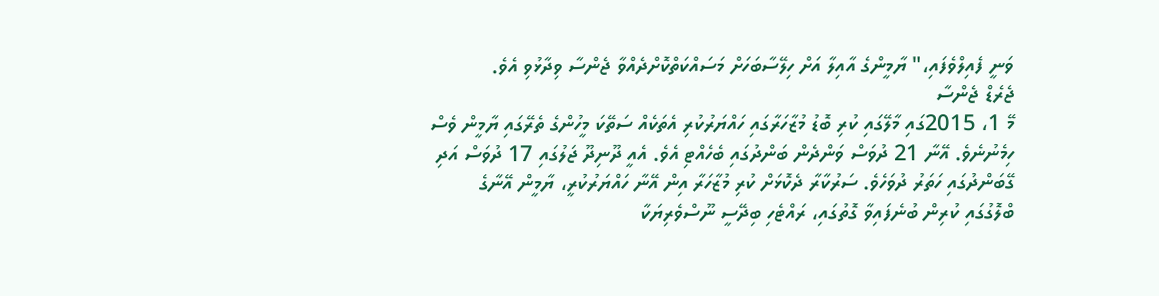ވަނީ ފެއިލްވެފައި،" ޔާމީންގެ އާއިލާ އަށް ހިލޭސާބަހަށް މަސައްކަތްކޮށްދެއްވާ ޖެންސާ ވިދާޅުވި އެވެ.
ޖެރެޑް ޖެންސާ
މޭ 1، 2015ގައި މާލޭގައި ކުރި ބޮޑު މުޒާހަރާގައި ހައްޔަރުކުރި އެތަކެއް ސަތޭކަ މީހުންގެ ތެރޭގައި ޔާމީން ވެސް ހިމެނުނެވެ. އޭނާ 21 ދުވަސް ވަންދެން ބަންދުގައި ބެހެއްޓި އެވެ. އެއީ ދޫނިދޫ ޖަލުގައި 17 ދުވަސް އަދި ގޭބަންދުގައި ހަތަރު ދުވަހެވެ. ސަރުކާރާ ދެކޮޅަށް ކުރި މުޒާހަރާ އިން އޭނާ ހައްޔަރުކުރީ، ޔާމީން އޭނާގެ ބްލޮގުގައި ކުރިން ބުނެފައިވާ ގޮތުގައި، ރައްޓެހި ބިދޭސީ ނޫސްވެރިޔަކާ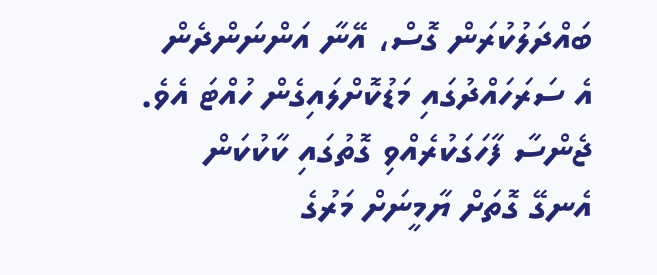ބައްދަލުކުރަން ގޮސް، އޭނާ އަންނަންދެން އެ ސަރަހައްދުގައި މަޑުކޮށްލައިގެން ހުއްޓަ އެވެ.
ޖެންސާ ފާހަގަކުރެއްވި ގޮތުގައި ކާކުކަން އެނގޭ ގޮތަށް ޔާމީނަށް މަރުގެ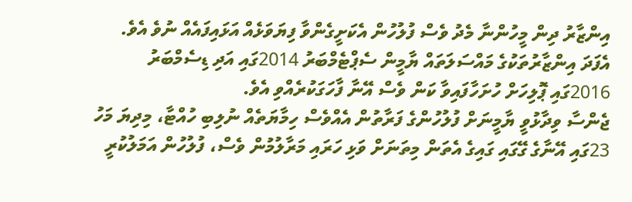އިންޒާރު ދިން މީހުންނާ މެދު ވެސް ފުލުހުން އެކަށީގެންވާ ފިޔަވަޅެއް އަޅައިފައެއް ނުވެ އެވެ. އެފަދަ އިންޒާރުތަކުގެ މައްސަލަތައް ޔާމީން ސެޕްޓެމްބަރު 2014ގައި އަދި ޑިސެމްބަރު 2016ގައި ޕޮލިހަށް ހުށަހާފައިވާ ކަން ވެސް އޭނާ ފާހަގަކުރެއްވި އެވެ.
ޖެންސާ ވިދާޅުވީ ޔާމީނަށް ފުލުހުންގެ ފަރާތުން އެއްވެސް ހިމާޔަތެއް ނުލިބި ހުއްޓާ، މިދިޔަ މަހު 23ގައި އޭނާގެ ގޭގައި ގައިގެ އެތަން މިތަނަށް ވަޅި ހަރައި މަރާލުމުން ވެސް، ފުލުހުން އަމަލުކުރީ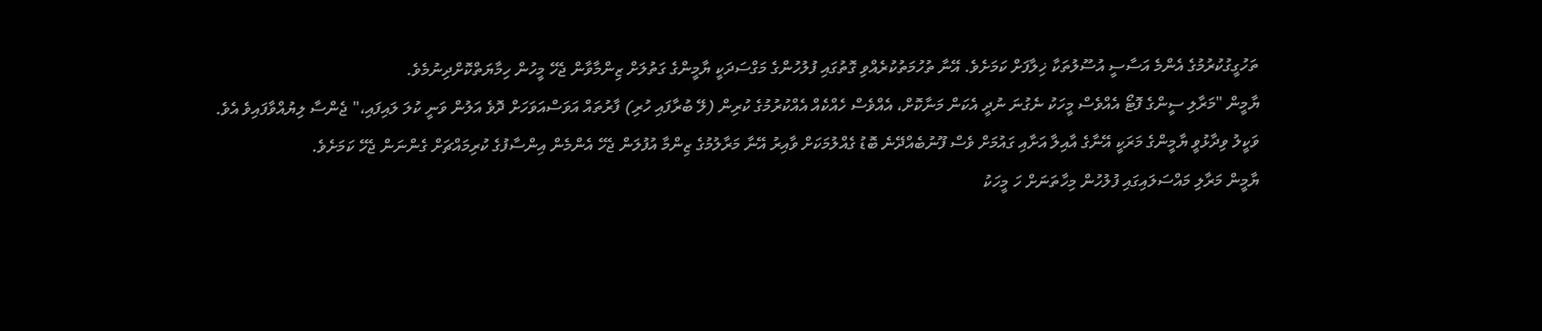ތަހުގީގުކުރުމުގެ އެންމެ އަސާސީ އުސޫލުތަކާ ޚިލާފަށް ކަމަށެވެ. އޭނާ ތުހުމަތުކުރެއްވި ގޮތުގައި ފުލުހުންގެ މަގްސަދަކީ ޔާމީންގެ ގަތުލަށް ޒިންމާވާން ޖެހޭ މީހުން ހިމާޔަތްކޮށްދިނުމެވެ.
ޔާމީން "މަރާލި ސީންގެ ފޮޓޯ އެއްވެސް މީހަކު ނެގުނަ ނުދީ އެކަން މަނާކޮށް، އެއްވެސް ހެއްކެއް އެއްކުރުމުގެ ކުރިން (ލޭ ބުރާފައި ހުރި) ފާރުތައް އަވަސްއަވަހަށް ދޮވެ އަލުން ވަނީ ކުލަ ލައިފައި،" ޖެންސާ ލިޔުއްވާފައިވެ އެވެ.
ވަކީލު ވިދާޅުވީ ޔާމީންގެ މަރަކީ އޭނާގެ އާއިލާ އަށާއި ގައުމަށް ވެސް ފޫނުބެއްދޭނެ ބޮޑު ގެއްލުމަކަށް ވާއިރު އޭނާ މަރާލުމުގެ ޒިންމާ އުފުލަން ޖެހޭ އެންމެން އިންސާފުގެ ކުރިމައްޗަށް ގެންނަން ޖެހޭ ކަމަށެވެ.
ޔާމީން މަރާލި މައްސަލައިގައި ފުލުހުން މިހާތަނަށް ހަ މީހަކު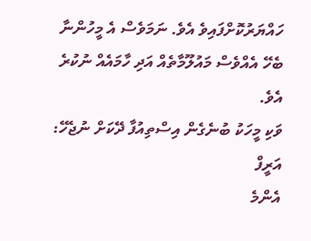ހައްޔަރުކޮށްފައިވެ އެވެ. ނަމަވެސް އެ މީހުންނާ ބެހޭ އެއްވެސް މައުލޫމާތެއް އަދި ހާމައެއް ނުކުރެ އެވެ.
ވަކި މީހަކު ބުނެގެން އިސްތިއުފާ ދޭކަށް ނުޖެހޭ: އަރީފް
އެންމެ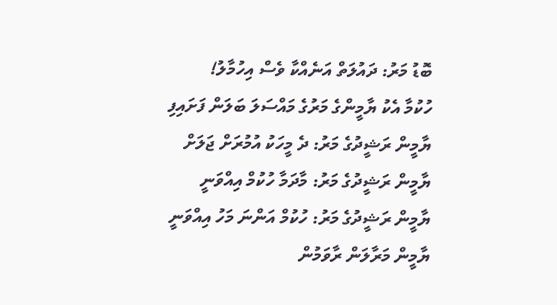ބޮޑު މަރު: ދައުލަތް އަނެއްކާ ވެސް އިހުމާލު!
ހުކުމާ އެކު ޔާމީންގެ މަރުގެ މައްސަލަ ބަލަން ފަށައިފި
ޔާމީން ރަޝީދުގެ މަރު: ދެ މީހަކު އުމުރަށް ޖަލަށް
ޔާމީން ރަޝީދުގެ މަރު: މާދަމާ ހުކުމް އިއްވަނީ
ޔާމީން ރަޝީދުގެ މަރު: ހުކުމް އަންނަ މަހު އިއްވަނީ
ޔާމީން މަރާލަން ރާވަމުން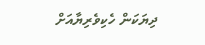ދިޔަކަން ހެކިވެރިޔާއަށް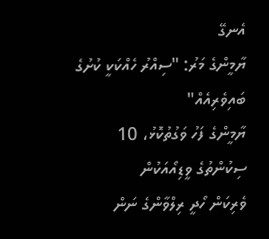އެނގޭ
ޔާމީންގެ މަރު: "ސިއްރު ހެއްކަކީ ކުށުގެ ބައިވެރިއެއް"
ޔާމީންގެ ފަހު ވަގުތުކޮޅު، 10 ސިކުންތުގެ ވީޑިއޯއަކުން
ވެރިކަން ހޯދީ ރިލްވާންގެ ނަން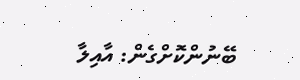ބޭނުންކޮށްގެން: އާއިލާ